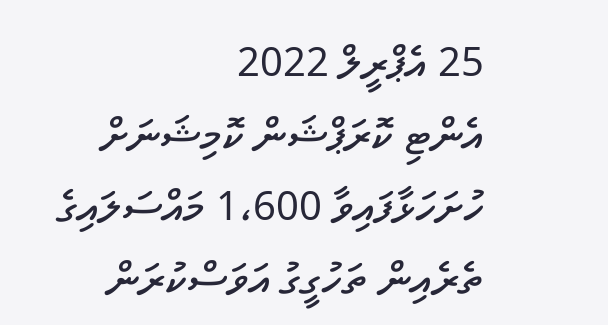25 އެޕްރީލް 2022
އެންޓި ކޮރަޕްޝަން ކޮމިޝަނަށް ހުށަހަޅާފައިވާ 1،600 މައްސަލައިގެ ތެރެއިން ތަހުގީގު އަވަސްކުރަން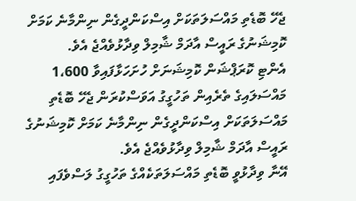ޖެހޭ ބޮޑެތި މައްސަލަތަކަށް އިސްކަންދީގެން ނިންމާނެ ކަމަށް ކޮމިޝަނުގެ ރައީސް އާދަމް ޝާމިލް ވިދާޅުވެއްޖެ އެވެ.
އެންޓި ކޮރަޕްޝަން ކޮމިޝަނަށް ހުށަހަޅާފައިވާ 1،600 މައްސަލައިގެ ތެރެއިން ތަހުގީގު އަވަސްކުރަން ޖެހޭ ބޮޑެތި މައްސަލަތަކަށް އިސްކަންދީގެން ނިންމާނެ ކަމަށް ކޮމިޝަނުގެ ރައީސް އާދަމް ޝާމިލް ވިދާޅުވެއްޖެ އެވެ.
އޭނާ ވިދާޅުވީ ބޮޑެތި މައްސަލަތަކެއްގެ ތަހުގީގު ލަސްވެފައި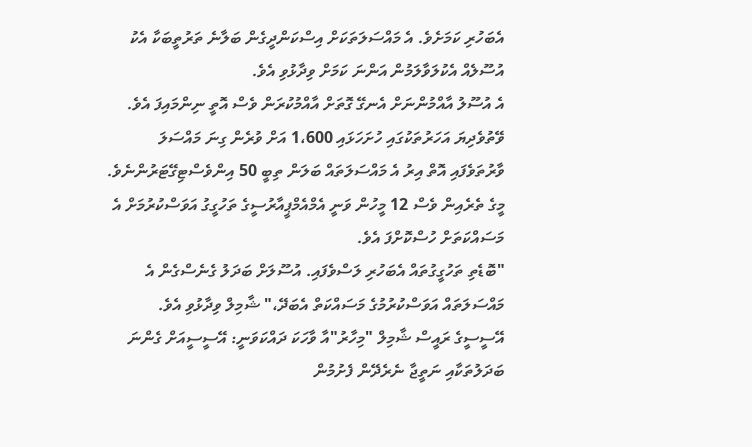އެބަހުރި ކަމަށެވެ. އެ މައްސަލަތަކަށް އިސްކަންދީގެން ބަލާނެ ތަރުތީބަކާ އެކު އުސޫލެއް އެކުލަވާލަމުން އަންނަ ކަމަށް ވިދާޅުވި އެވެ.
އެ އުސޫލު އާއްމުންނަށް އެނގޭ ގޮތަށް އާއްމުކުރަން ވެސް އޮތީ ނިންމައިފަ އެވެ.
ވޭތުވެދިޔަ އަހަރުތަކުގައި ހުށަހަޅައި 1،600 އަށް ވުރެން ގިނަ މައްސަލަ ވާރުތަވެފައި އޮތް އިރު އެ މައްސަލަތައް ބަލަން ތިބީ 50 އިންވެސްޓިގޭޓަރުންނެވެ. މީގެ ތެރެއިން ވެސް 12 މީހުން ވަނީ އެމްއެމްޕީއާރުސީގެ ތަހުގީގު އަވަސްކުރުމަށް އެ މަސައްކަތަށް ހުސްކޮށްފަ އެވެ.
"ބޮޑެތި ތަހުގީގުތައް އެބަހުރި ލަސްވެފައި. އުސޫލަށް ބަދަލު ގެނެސްގެން އެ މައްސަލަތައް އަވަސްކުރުމުގެ މަސައްކަތް އެބަދޭ،" ޝާމިލް ވިދާޅުވި އެވެ.
އޭސީސީގެ ރައީސް ޝާމިލް "މިހާރު"އާ ވާހަކަ ދައްކަވަނީ: އޭސީސީއަށް ގެންނަ ބަދަލުތަކާއި ނަތީޖާ ނެރެދޭން ފެށުމުން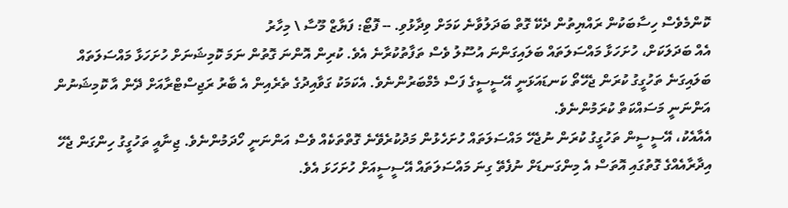ކޮންމެވެސް ހިސާބަކުން ރައްޔިތުން ދެކޭ ގޮތް ބަދަލުވާނެ ކަމަށް ވިދާޅުވި. -- ފޮޓޯ: ފަޔާޒް މޫސާ \ މިހާރު
އެއް ބަދަލަކަށް، ހުށަހަޅާ މައްސަލަތައް ބަލައިގަންނަ އުސޫލު ވެސް ތަފާތުކުރާނެ އެވެ. ކުރިން އޮންނަ ގޮތުން ނަމަ ކޮމިޝަނަށް ހުށަހަޅާ މައްސަލަތައް ބަލައިގަނެ ތަހުގީގު ކުރަން ޖެހޭތޯ ކަނޑައަޅަނީ އޭސީސީގެ ފަސް މެމްބަރުންނެވެ. އެކަމަކު ގަވާއިދުގެ ތެރެއިން އެ ބާރު ރަޖިސްޓްރާއަށް ދޭން އާ ކޮމިޝަނުން އަންނަނީ މަސައްކަތް ކުރަމުންނެވެ.
އެއާއެކު، އޭސީސީން ތަހުގީގު ކުރަން ނުޖެހޭ މައްސަލަތައް ހުށަހެޅުން މަދުކުރެވޭނެ ގޮތްތަކެއް ވެސް އަންނަނީ ހޯދަމުންނެވެ. ޖިނާއީ ތަހުގީގު ހިންގަން ޖެހޭ އިދާރާއެއްގެ ގޮތުގައި އޮތަސް އެ މިންގަނޑަށް ނުފެތޭ ގިނަ މައްސަލަތައް އޭސީސީއަށް ހުށަހަޅަ އެވެ.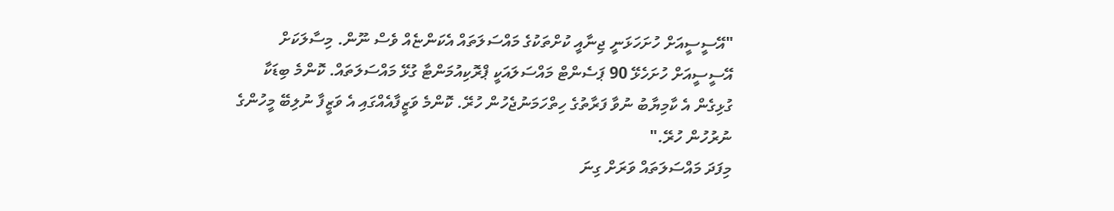"އޭސީސީއަށް ހުށަހަޅަނީ ޖިނާއީ ކުށްތަކުގެ މައްސަލަތައް އެކަންޏެއް ވެސް ނޫން. މިސާލަކަށް އޭސީސީއަށް ހުށަހެޅޭ 90 ޕަސެންޓް މައްސަލައަކީ ޕްރޮކިއުމަންޓާ ގުޅޭ މައްސަލަތައް. ކޮންމެ ބިޑަކާ ގުޅިގެން އެ ކާމިޔާބު ނުވާ ފަރާތުގެ ހިތްހަމަނުޖެހުން ހުރޭ. ކޮންމެ ވަޒީފާއެއްގައި އެ ވަޒީފާ ނުލިބޭ މީހުންގެ ނުރުހުން ހުރޭ."
މިފަދަ މައްސަލަތައް ވަރަށް ގިނަ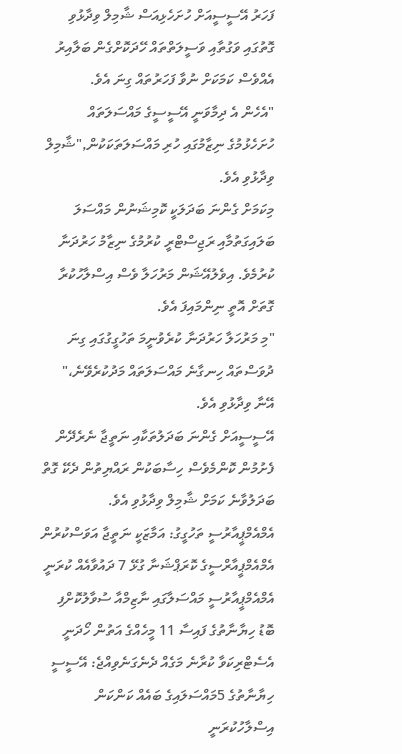ފަހަރު އޭސީސީއަށް ހުށަހެޅިއަސް ޝާމިލް ވިދާޅުވި ގޮތުގައި ވަގުތާއި ވަސީލަތްތައް ހޭދަކޮށްގެން ބަލާއިރު އެއްވެސް ކަމަކަށް ނުވާ ފަހަރުތައް ގިނަ އެވެ.
"އެހެން އެ ދިމާވަނީ އޭސީސީގެ މައްސަލަތައް ހުށަހެޅުމުގެ ނިޒާމުގައި ހުރި މައްސަލަތަކަކުން,"ޝާމިލް ވިދާޅުވި އެވެ.
މިކަމަށް ގެންނަ ބަދަލަކީ ކޮމިޝަނުން މައްސަލަ ބަލައިގަތުމާއި ރަޖިސްޓްރީ ކުރުމުގެ ނިޒާމު ހަރުދަނާ ކުރުމެވެ. އިވެލުއޭޝަން މަރުހަލާ ވެސް އިސްލާހުކުރާ ގޮތަށް އޮތީ ނިންމައިފަ އެވެ.
"މި މަރުހަލާ ހަރުދަނާ ކުރެވުނީމަ ތަހުގީގުގައި ގިނަ ދުވަސްތައް ހިނގާނެ މައްސަލަތައް މަދުކުރެވޭނެ،" އޭނާ ވިދާޅުވި އެވެ.
އޭސީސީއަށް ގެންނަ ބަދަލުތަކާއި ނަތީޖާ ނެރެދޭން ފެށުމުން ކޮންމެވެސް ހިސާބަކުން ރައްޔިތުން ދެކޭ ގޮތް ބަދަލުވާނެ ކަމަށް ޝާމިލް ވިދާޅުވި އެވެ.
އެމްއެމްޕީއާރުސީ ތަހުގީގު: އަމާޒަކީ ނަތީޖާ އަވަސްކުރުން
އެމްއެމްޕީއާރްސީގެ ކޮރަޕްޝަނާ ގުޅޭ 7 ދައުވާއެއް ކުރަނީ
އެމްއެމްޕީއާރުސީ މައްސަލާގައި ނާޒިމްއާ ސުވާލުކޮށްފި
ބޮޑު ހިޔާނާތުގެ ފައިސާ 11 މީހެއްގެ އަތުން ހޯދަނީ
އެސެޓްރިކަވާ ކުރާނެ މަގެއް ދެނެގަނެވިއްޖެ: އޭސީސީ
ހިޔާނާތުގެ 5މައްސަލައިގެ ބައެއް ކަންކަން އިސްލާހުކުރަނީ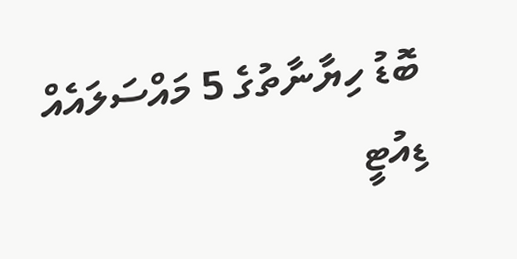ބޮޑު ހިޔާނާތުގެ 5 މައްސަލައެއް ޑިއުޓީ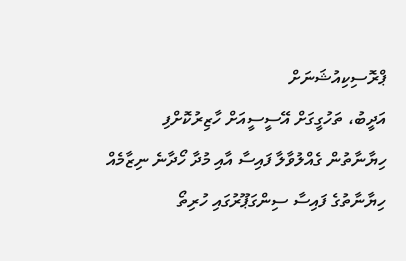ޕްރޮސިކިއުޝަނަށް
އަދީބު، ތަހުގީގަށް އޭސީސީއަށް ހާޒިރުކޮށްފި
ހިޔާނާތުން ގެއްލުވާލާ ފައިސާ އާއި މުދާ ހޯދާނެ ނިޒާމެއް
ހިޔާނާތުގެ ފައިސާ ސިންގަޕޫރުގައި ހުރިތޯ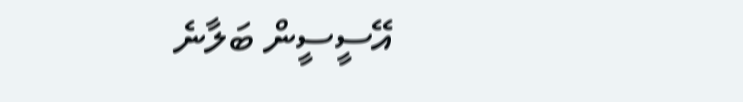އޭސީސީން ބަލާނެ